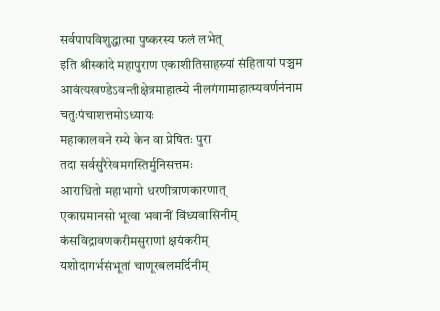सर्वपापविशुद्धात्मा पुष्करस्य फलं लभेत्
इति श्रीस्कांदे महापुराण एकाशीतिसाहस्र्यां संहितायां पञ्चम आवंत्यखण्डेऽवन्तीक्षेत्रमाहात्म्ये नीलगंगामाहात्म्यवर्णनंनाम चतुःपंचाशत्तमोऽध्यायः
महाकालवने रम्ये केन वा प्रेषितः पुरा
तदा सर्वसुरैरेवमगस्तिर्मुनिसत्तमः
आराधितो महाभागो धरणीत्राणकारणात्
एकाग्रमानसो भूत्वा भवानीं विंध्यवासिनीम्
कंसविद्रावणकरीमसुराणां क्षयंकरीम्
यशोदागर्भसंभूतां चाणूरबलमर्दिनीम्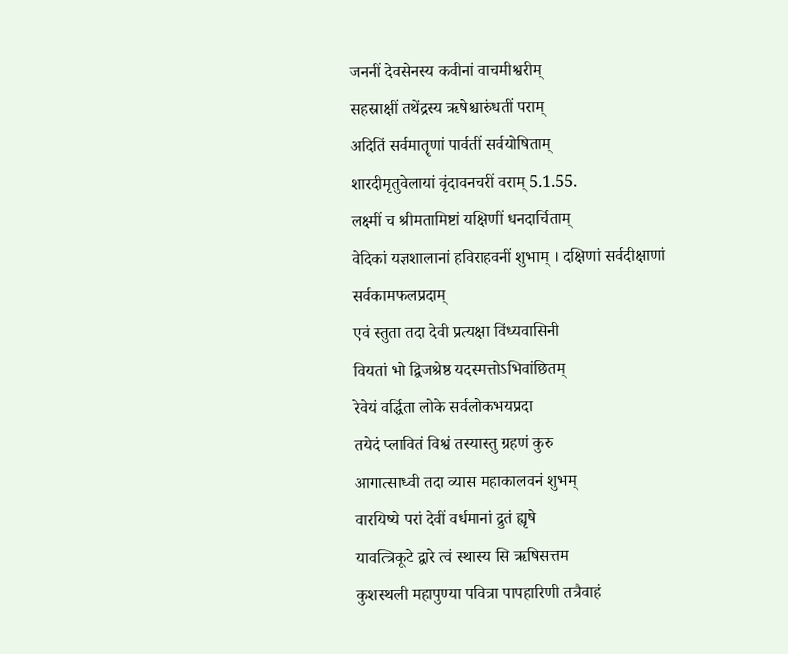जननीं देवसेनस्य कवीनां वाचमीश्वरीम्
सहस्राक्षीं तथेंद्रस्य ऋषेश्चारुंधतीं पराम्
अदितिं सर्वमातॄणां पार्वतीं सर्वयोषिताम्
शारदीमृतुवेलायां वृंदावनचरीं वराम् 5.1.55.
लक्ष्मीं च श्रीमतामिष्टां यक्षिणीं धनदार्चिताम्
वेदिकां यज्ञशालानां हविराहवनीं शुभाम् । दक्षिणां सर्वदीक्षाणां सर्वकामफलप्रदाम्
एवं स्तुता तदा देवी प्रत्यक्षा विंध्यवासिनी
वियतां भो द्विजश्रेष्ठ यदस्मत्तोऽभिवांछितम्
रेवेयं वर्द्धिता लोके सर्वलोकभयप्रदा
तयेदं प्लावितं विश्वं तस्यास्तु ग्रहणं कुरु
आगात्साध्वी तदा व्यास महाकालवनं शुभम्
वारयिष्ये परां देवीं वर्धमानां द्रुतं ह्यृषे
यावत्त्रिकूटे द्वारे त्वं स्थास्य सि ऋषिसत्तम
कुशस्थली महापुण्या पवित्रा पापहारिणी तत्रैवाहं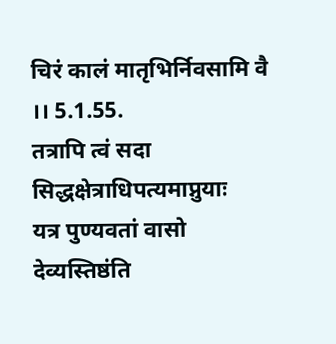चिरं कालं मातृभिर्निवसामि वै ।। 5.1.55.
तत्रापि त्वं सदा सिद्धक्षेत्राधिपत्यमाप्नुयाः
यत्र पुण्यवतां वासो देव्यस्तिष्ठंति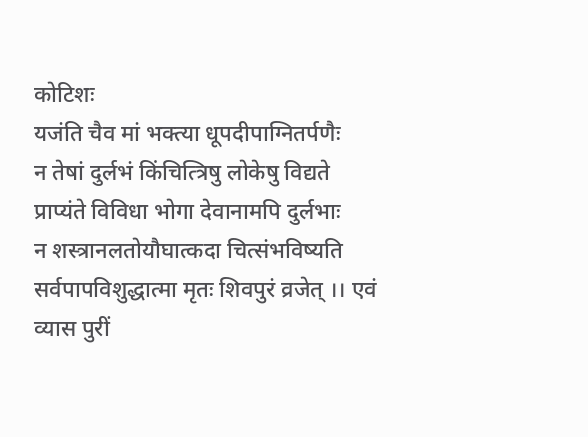कोटिशः
यजंति चैव मां भक्त्या धूपदीपाग्नितर्पणैः
न तेषां दुर्लभं किंचित्त्रिषु लोकेषु विद्यते
प्राप्यंते विविधा भोगा देवानामपि दुर्लभाः
न शस्त्रानलतोयौघात्कदा चित्संभविष्यति
सर्वपापविशुद्धात्मा मृतः शिवपुरं व्रजेत् ।। एवं व्यास पुरीं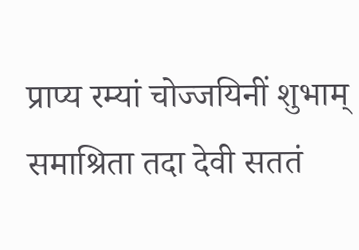प्राप्य रम्यां चोज्जयिनीं शुभाम्
समाश्रिता तदा देवी सततं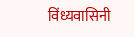विंध्यवासिनी